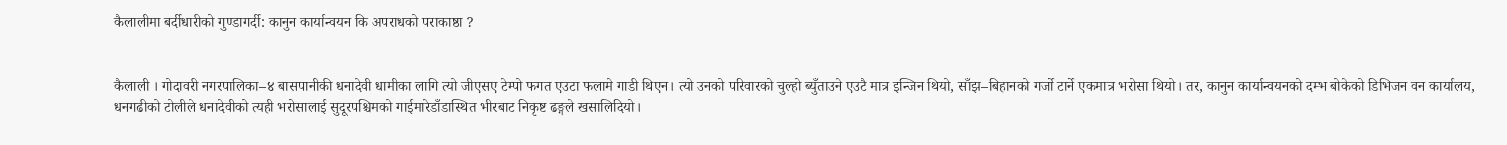कैलालीमा बर्दीधारीको गुण्डागर्दी: कानुन कार्यान्वयन कि अपराधको पराकाष्ठा ?


कैलाली । गोदावरी नगरपालिका–४ बासपानीकी धनादेवी धामीका लागि त्यो जीएसए टेम्पो फगत एउटा फलामे गाडी थिएन। त्यो उनको परिवारको चुल्हो ब्युँताउने एउटै मात्र इन्जिन थियो, साँझ–बिहानको गर्जो टार्ने एकमात्र भरोसा थियो। तर, कानुन कार्यान्वयनको दम्भ बोकेको डिभिजन वन कार्यालय, धनगढीको टोलीले धनादेवीको त्यही भरोसालाई सुदूरपश्चिमको गाईमारेडाँडास्थित भीरबाट निकृष्ट ढङ्गले खसालिदियो।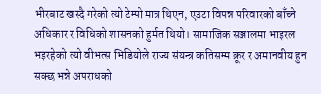भीरबाट खस्दै गरेको त्यो टेम्पो मात्र थिएन, एउटा विपन्न परिवारको बाँच्ने अधिकार र विधिको शासनको हुर्मत थियो। सामाजिक सञ्जालमा भाइरल भइरहेको त्यो वीभत्स भिडियोले राज्य संयन्त्र कतिसम्म क्रूर र अमानवीय हुन सक्छ भन्ने अपराधको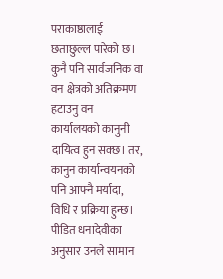पराकाष्ठालाई छताछुल्ल पारेको छ।
कुनै पनि सार्वजनिक वा वन क्षेत्रको अतिक्रमण हटाउनु वन कार्यालयको कानुनी दायित्व हुन सक्छ। तर, कानुन कार्यान्वयनको पनि आफ्नै मर्यादा, विधि र प्रक्रिया हुन्छ। पीडित धनादेवीका अनुसार उनले सामान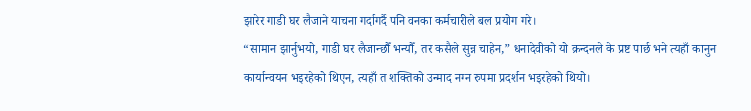झारेर गाडी घर लैजाने याचना गर्दागर्दै पनि वनका कर्मचारीले बल प्रयोग गरे।
“सामान झार्नुभयो, गाडी घर लैजान्छौँ भन्यौँ, तर कसैले सुन्न चाहेन,” धनादेवीको यो क्रन्दनले के प्रष्ट पार्छ भने त्यहाँ कानुन कार्यान्वयन भइरहेको थिएन, त्यहाँ त शक्तिको उन्माद नग्न रुपमा प्रदर्शन भइरहेको थियो।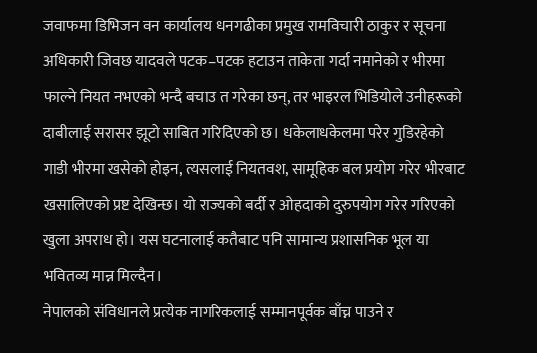जवाफमा डिभिजन वन कार्यालय धनगढीका प्रमुख रामविचारी ठाकुर र सूचना अधिकारी जिवछ यादवले पटक–पटक हटाउन ताकेता गर्दा नमानेको र भीरमा फाल्ने नियत नभएको भन्दै बचाउ त गरेका छन्, तर भाइरल भिडियोले उनीहरूको दाबीलाई सरासर झूटो साबित गरिदिएको छ। धकेलाधकेलमा परेर गुडिरहेको गाडी भीरमा खसेको होइन, त्यसलाई नियतवश, सामूहिक बल प्रयोग गरेर भीरबाट खसालिएको प्रष्ट देखिन्छ। यो राज्यको बर्दी र ओहदाको दुरुपयोग गरेर गरिएको खुला अपराध हो। यस घटनालाई कतैबाट पनि सामान्य प्रशासनिक भूल या भवितव्य मान्न मिल्दैन।
नेपालको संविधानले प्रत्येक नागरिकलाई सम्मानपूर्वक बाँच्न पाउने र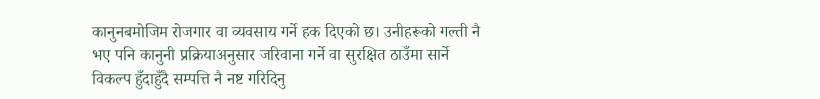कानुनबमोजिम रोजगार वा व्यवसाय गर्ने हक दिएको छ। उनीहरूको गल्ती नै भए पनि कानुनी प्रक्रियाअनुसार जरिवाना गर्ने वा सुरक्षित ठाउँमा सार्ने विकल्प हुँदाहुँदै सम्पत्ति नै नष्ट गरिदिनु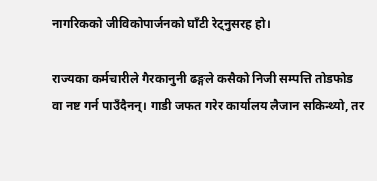नागरिकको जीविकोपार्जनको घाँटी रेट्नुसरह हो।

राज्यका कर्मचारीले गैरकानुनी ढङ्गले कसैको निजी सम्पत्ति तोडफोड वा नष्ट गर्न पाउँदैनन्। गाडी जफत गरेर कार्यालय लैजान सकिन्थ्यो, तर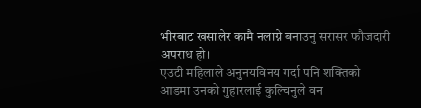भीरबाट खसालेर कामै नलाग्ने बनाउनु सरासर फौजदारी अपराध हो।
एउटी महिलाले अनुनयविनय गर्दा पनि शक्तिको आडमा उनको गुहारलाई कुल्चिनुले वन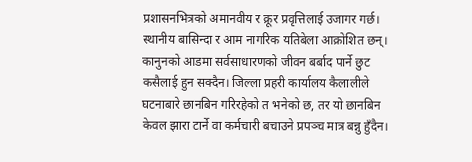प्रशासनभित्रको अमानवीय र क्रूर प्रवृत्तिलाई उजागर गर्छ।
स्थानीय बासिन्दा र आम नागरिक यतिबेला आक्रोशित छन्। कानुनको आडमा सर्वसाधारणको जीवन बर्बाद पार्ने छुट कसैलाई हुन सक्दैन। जिल्ला प्रहरी कार्यालय कैलालीले घटनाबारे छानबिन गरिरहेको त भनेको छ, तर यो छानबिन केवल झारा टार्ने वा कर्मचारी बचाउने प्रपञ्च मात्र बन्नु हुँदैन।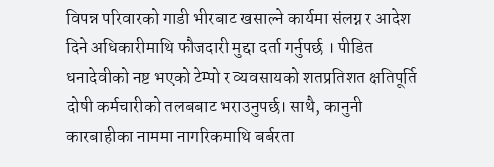विपन्न परिवारको गाडी भीरबाट खसाल्ने कार्यमा संलग्न र आदेश दिने अधिकारीमाथि फौजदारी मुद्दा दर्ता गर्नुपर्छ । पीडित धनादेवीको नष्ट भएको टेम्पो र व्यवसायको शतप्रतिशत क्षतिपूर्ति दोषी कर्मचारीको तलबबाट भराउनुपर्छ। साथै, कानुनी कारबाहीका नाममा नागरिकमाथि बर्बरता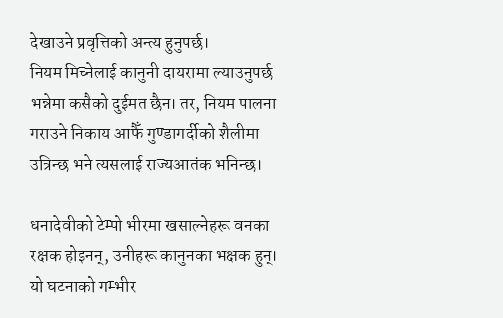देखाउने प्रवृत्तिको अन्त्य हुनुपर्छ।
नियम मिच्नेलाई कानुनी दायरामा ल्याउनुपर्छ भन्नेमा कसैको दुईमत छैन। तर, नियम पालना गराउने निकाय आफैँ गुण्डागर्दीको शैलीमा उत्रिन्छ भने त्यसलाई राज्यआतंक भनिन्छ।

धनादेवीको टेम्पो भीरमा खसाल्नेहरू वनका रक्षक होइनन्, उनीहरू कानुनका भक्षक हुन्। यो घटनाको गम्भीर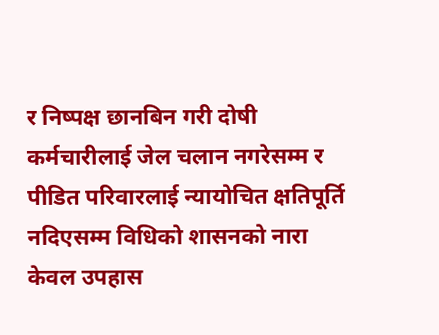र निष्पक्ष छानबिन गरी दोषी कर्मचारीलाई जेल चलान नगरेसम्म र पीडित परिवारलाई न्यायोचित क्षतिपूर्ति नदिएसम्म विधिको शासनको नारा केवल उपहास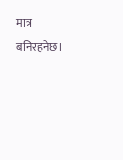मात्र बनिरहनेछ।